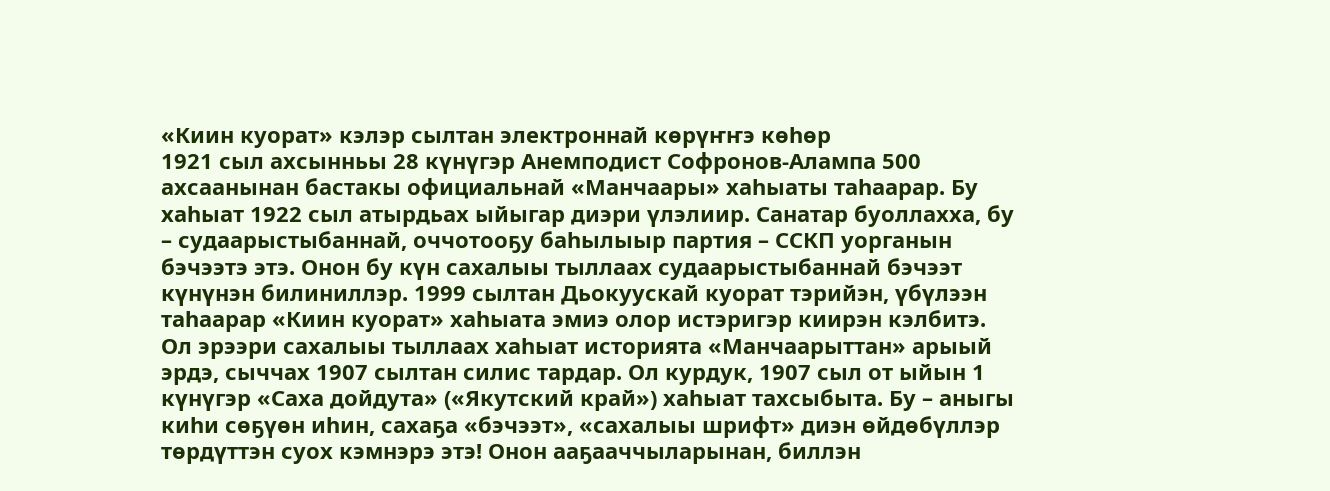«Киин куорат» кэлэр сылтан электроннай көрүҥҥэ көһөр
1921 сыл ахсынньы 28 күнүгэр Анемподист Софронов-Алампа 500 ахсаанынан бастакы официальнай «Манчаары» хаһыаты таһаарар. Бу хаһыат 1922 сыл атырдьах ыйыгар диэри үлэлиир. Санатар буоллахха, бу – судаарыстыбаннай, оччотооҕу баһылыыр партия – ССКП уорганын бэчээтэ этэ. Онон бу күн сахалыы тыллаах судаарыстыбаннай бэчээт күнүнэн билиниллэр. 1999 сылтан Дьокуускай куорат тэрийэн, үбүлээн таһаарар «Киин куорат» хаһыата эмиэ олор истэригэр киирэн кэлбитэ.
Ол эрээри сахалыы тыллаах хаһыат историята «Манчаарыттан» арыый эрдэ, сыччах 1907 сылтан силис тардар. Ол курдук, 1907 сыл от ыйын 1 күнүгэр «Саха дойдута» («Якутский край») хаһыат тахсыбыта. Бу – аныгы киһи сөҕүөн иһин, сахаҕа «бэчээт», «сахалыы шрифт» диэн өйдөбүллэр төрдүттэн суох кэмнэрэ этэ! Онон ааҕааччыларынан, биллэн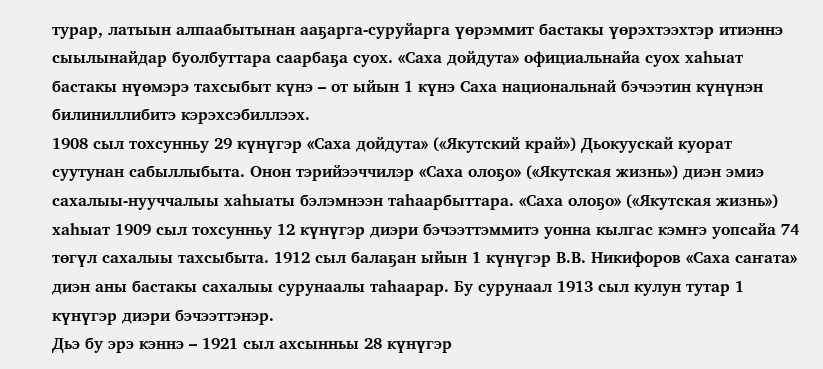турар, латыын алпаабытынан ааҕарга-суруйарга үөрэммит бастакы үөрэхтээхтэр итиэннэ сыылынайдар буолбуттара саарбаҕа суох. «Саха дойдута» официальнайа суох хаһыат бастакы нүөмэрэ тахсыбыт күнэ – от ыйын 1 күнэ Саха национальнай бэчээтин күнүнэн билиниллибитэ кэрэхсэбиллээх.
1908 сыл тохсунньу 29 күнүгэр «Саха дойдута» («Якутский край») Дьокуускай куорат суутунан сабыллыбыта. Онон тэрийээччилэр «Саха олоҕо» («Якутская жизнь») диэн эмиэ сахалыы-нууччалыы хаһыаты бэлэмнээн таһаарбыттара. «Саха олоҕо» («Якутская жизнь») хаһыат 1909 сыл тохсунньу 12 күнүгэр диэри бэчээттэммитэ уонна кылгас кэмҥэ уопсайа 74 төгүл сахалыы тахсыбыта. 1912 сыл балаҕан ыйын 1 күнүгэр В.В. Никифоров «Саха саҥата» диэн аны бастакы сахалыы сурунаалы таһаарар. Бу сурунаал 1913 сыл кулун тутар 1 күнүгэр диэри бэчээттэнэр.
Дьэ бу эрэ кэннэ – 1921 сыл ахсынньы 28 күнүгэр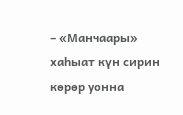– «Манчаары» хаһыат күн сирин көрөр уонна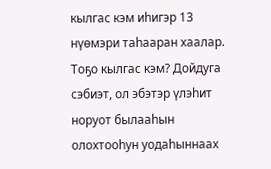кылгас кэм иһигэр 13 нүөмэри таһааран хаалар. Тоҕо кылгас кэм? Дойдуга сэбиэт, ол эбэтэр үлэһит норуот былааһын олохтооһун уодаһыннаах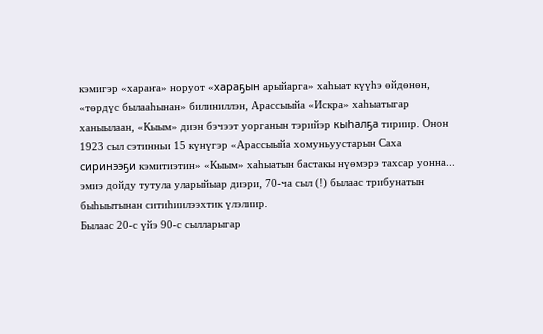кэмигэр «хараҥа» норуот «хараҕын арыйарга» хаһыат күүһэ өйдөнөн, «төрдүс былааһынан» билиниллэн, Арассыыйа «Искра» хаһыатыгар ханыылаан, «Кыым» диэн бэчээт уорганын тэрийэр кыһалҕа тириир. Онон 1923 сыл сэтинньи 15 күнүгэр «Арассыыйа хомуньуустарын Саха сиринээҕи кэмитиэтин» «Кыым» хаһыатын бастакы нүөмэрэ тахсар уонна... эмиэ дойду тутула уларыйыар диэри, 70-ча сыл (!) былаас трибунатын быһыытынан ситиһиилээхтик үлэлиир.
Былаас 20-с үйэ 90-с сылларыгар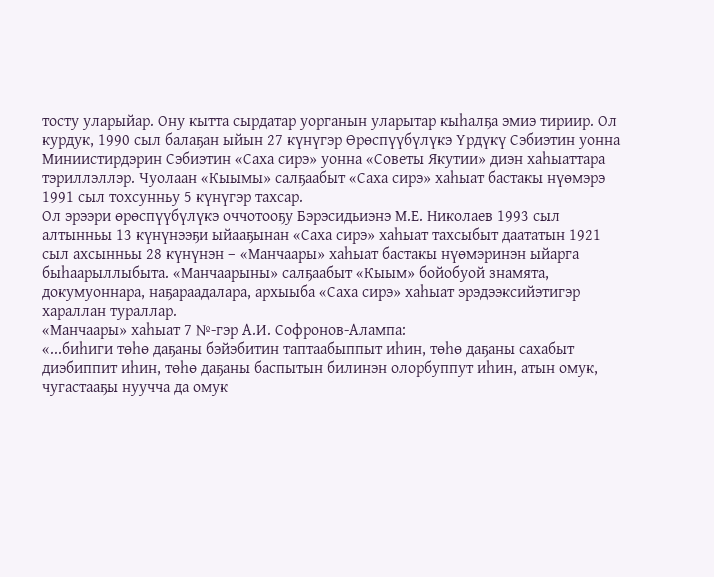тосту уларыйар. Ону кытта сырдатар уорганын уларытар кыһалҕа эмиэ тириир. Ол курдук, 1990 сыл балаҕан ыйын 27 күнүгэр Өрөспүүбүлүкэ Үрдүкү Сэбиэтин уонна Миниистирдэрин Сэбиэтин «Саха сирэ» уонна «Советы Якутии» диэн хаһыаттара тэриллэллэр. Чуолаан «Кыымы» салҕаабыт «Саха сирэ» хаһыат бастакы нүөмэрэ 1991 сыл тохсунньу 5 күнүгэр тахсар.
Ол эрээри өрөспүүбүлүкэ оччотооҕу Бэрэсидьиэнэ М.Е. Николаев 1993 сыл алтынньы 13 күнүнээҕи ыйааҕынан «Саха сирэ» хаһыат тахсыбыт даататын 1921 сыл ахсынньы 28 күнүнэн – «Манчаары» хаһыат бастакы нүөмэринэн ыйарга быһаарыллыбыта. «Манчаарыны» салҕаабыт «Кыым» бойобуой знамята, докумуоннара, наҕараадалара, архыыба «Саха сирэ» хаһыат эрэдээксийэтигэр хараллан тураллар.
«Манчаары» хаһыат 7 №-гэр А.И. Софронов-Алампа:
«...биһиги төһө даҕаны бэйэбитин таптаабыппыт иһин, төһө даҕаны сахабыт диэбиппит иһин, төһө даҕаны баспытын билинэн олорбуппут иһин, атын омук, чугастааҕы нуучча да омук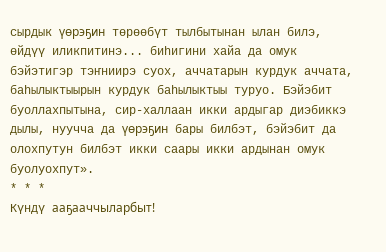сырдык үөрэҕин төрөөбүт тылбытынан ылан билэ, өйдүү иликпитинэ... биһигини хайа да омук бэйэтигэр тэҥниирэ суох, аччатарын курдук аччата, баһылыктыырын курдук баһылыктыы туруо. Бэйэбит буоллахпытына, сир-халлаан икки ардыгар диэбиккэ дылы, нуучча да үөрэҕин бары билбэт, бэйэбит да олохпутун билбэт икки саары икки ардынан омук буолуохпут».
* * *
Күндү ааҕааччыларбыт!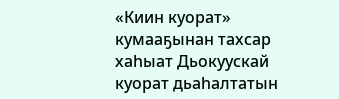«Киин куорат» кумааҕынан тахсар хаһыат Дьокуускай куорат дьаһалтатын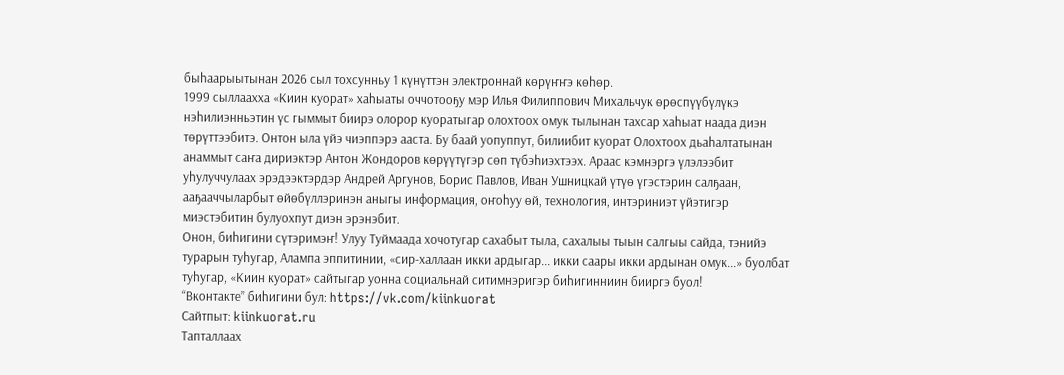быһаарыытынан 2026 сыл тохсунньу 1 күнүттэн электроннай көрүҥҥэ көһөр.
1999 сыллаахха «Киин куорат» хаһыаты оччотооҕу мэр Илья Филиппович Михальчук өрөспүүбүлүкэ нэһилиэнньэтин үс гыммыт биирэ олорор куоратыгар олохтоох омук тылынан тахсар хаһыат наада диэн төрүттээбитэ. Онтон ыла үйэ чиэппэрэ ааста. Бу баай уопуппут, билиибит куорат Олохтоох дьаһалтатынан анаммыт саҥа дириэктэр Антон Жондоров көрүүтүгэр сөп түбэһиэхтээх. Араас кэмнэргэ үлэлээбит уһулуччулаах эрэдээктэрдэр Андрей Аргунов, Борис Павлов, Иван Ушницкай үтүө үгэстэрин салҕаан, ааҕааччыларбыт өйөбүллэринэн аныгы информация, оҥоһуу өй, технология, интэриниэт үйэтигэр миэстэбитин булуохпут диэн эрэнэбит.
Онон, биһигини сүтэримэҥ! Улуу Туймаада хочотугар сахабыт тыла, сахалыы тыын салгыы сайда, тэнийэ турарын туһугар, Алампа эппитинии, «сир-халлаан икки ардыгар... икки саары икки ардынан омук...» буолбат туһугар, «Киин куорат» сайтыгар уонна социальнай ситимнэригэр биһигинниин бииргэ буол!
“Вконтакте” биһигини бул: https://vk.com/kiinkuorat
Сайтпыт: kiinkuorat.ru
Тапталлаах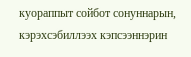куораппыт сойбот сонуннарын, кэрэхсэбиллээх кэпсээннэрин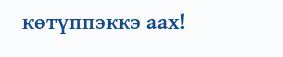көтүппэккэ аах!